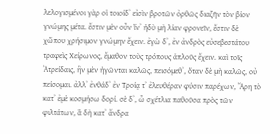λελογισμένοι γὰρ οἱ τοιοίδʼ εἰσὶν βροτῶν ὀρθῶς διαζῆν τὸν βίον γνώμης μέτα. ἔστιν μὲν οὖν ἵνʼ ἡδὺ μὴ λίαν φρονεῖν, ἔστιν δὲ χὥπου χρήσιμον γνώμην ἔχειν. ἐγὼ δʼ, ἐν ἀνδρὸς εὐσεβεστάτου τραφεὶς Χείρωνος, ἔμαθον τοὺς τρόπους ἁπλοῦς ἔχειν. καὶ τοῖς Ἀτρείδαις, ἢν μὲν ἡγῶνται καλῶς, πεισόμεθʼ, ὅταν δὲ μὴ καλῶς, οὐ πείσομαι. ἀλλʼ ἐνθάδʼ ἐν Τροίᾳ τʼ ἐλευθέραν φύσιν παρέχων, Ἄρη τὸ κατʼ ἐμὲ κοσμήσω δορί. σὲ δʼ, ὦ σχέτλια παθοῦσα πρὸς τῶν φιλτάτων, ἃ δὴ κατʼ ἄνδρα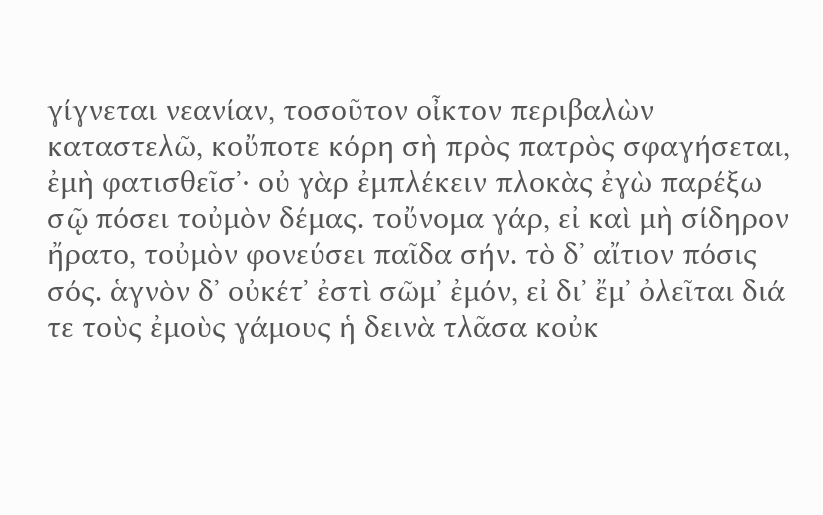γίγνεται νεανίαν, τοσοῦτον οἶκτον περιβαλὼν καταστελῶ, κοὔποτε κόρη σὴ πρὸς πατρὸς σφαγήσεται, ἐμὴ φατισθεῖσʼ· οὐ γὰρ ἐμπλέκειν πλοκὰς ἐγὼ παρέξω σῷ πόσει τοὐμὸν δέμας. τοὔνομα γάρ, εἰ καὶ μὴ σίδηρον ἤρατο, τοὐμὸν φονεύσει παῖδα σήν. τὸ δʼ αἴτιον πόσις σός. ἁγνὸν δʼ οὐκέτʼ ἐστὶ σῶμʼ ἐμόν, εἰ διʼ ἔμʼ ὀλεῖται διά τε τοὺς ἐμοὺς γάμους ἡ δεινὰ τλᾶσα κοὐκ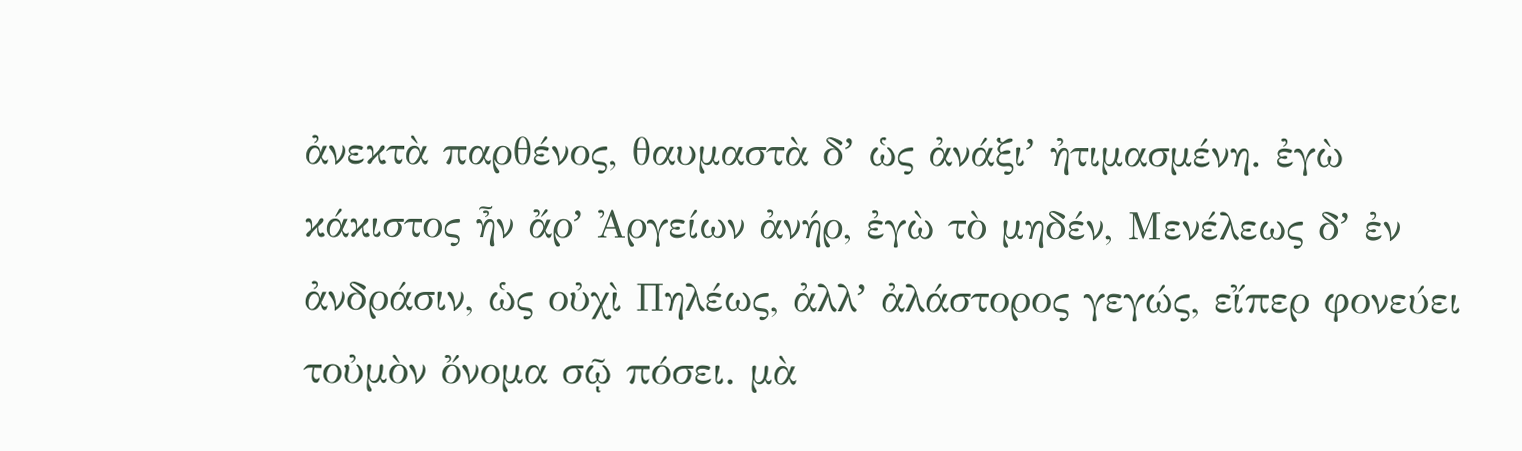ἀνεκτὰ παρθένος, θαυμαστὰ δʼ ὡς ἀνάξιʼ ἠτιμασμένη. ἐγὼ κάκιστος ἦν ἄρʼ Ἀργείων ἀνήρ, ἐγὼ τὸ μηδέν, Μενέλεως δʼ ἐν ἀνδράσιν, ὡς οὐχὶ Πηλέως, ἀλλʼ ἀλάστορος γεγώς, εἴπερ φονεύει τοὐμὸν ὄνομα σῷ πόσει. μὰ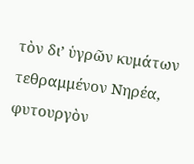τὸν διʼ ὑγρῶν κυμάτων τεθραμμένον Νηρέα, φυτουργὸν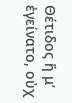Θέτιδος ἥ μʼ ἐγείνατο, οὐχ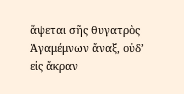ἅψεται σῆς θυγατρὸς Ἀγαμέμνων ἄναξ, οὐδʼ εἰς ἄκραν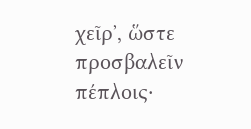χεῖρʼ, ὥστε προσβαλεῖν πέπλοις·